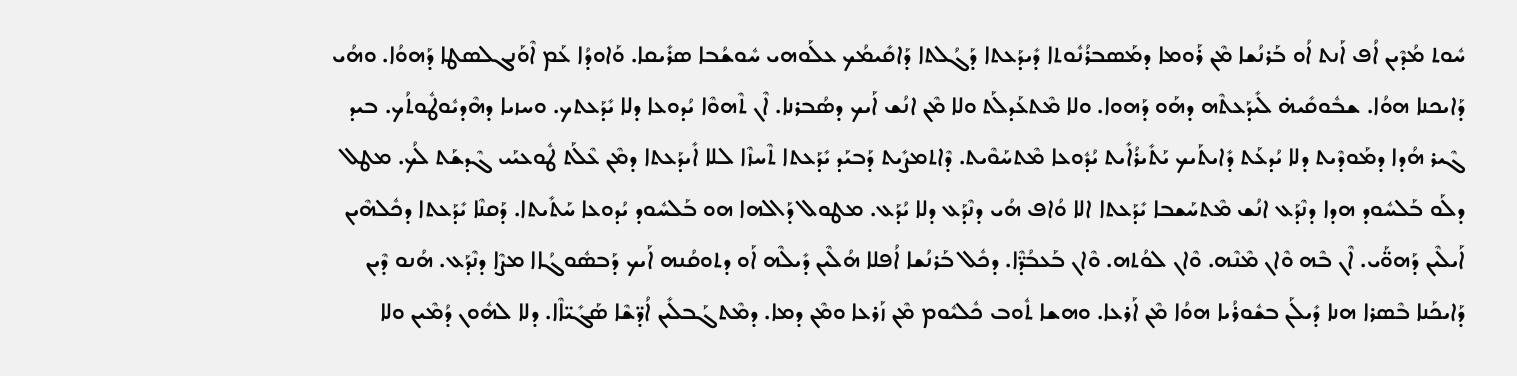ܚܽܘܬ ܡܳܕܶܝܢ ܐܳܦ ܐܰܢܬ ܐܳܘ ܒܰܪܢܳܫܐ ܡܶܢ ܪܰܘܡܐ ܕܡܰܣܒܪܳܢܽܘܬܐ ܕܺܝܕܰܥܬܐ ܕܰܓܳܠܬܐ ܕܰܐܩܺܝܡܳܟ ܥܠܰܘܗܝ ܚܽܘܫܳܒܐ ܣܪܺܝܩܐ. ܘܰܐܘܕܳܐ ܥܰܡ ܐܶܘܰܢܓܠܣܛܐ ܕܰܗܘܳܐ. ܘܗܳܝ ܕܰܐܝܟܢܐ ܗܘܳܐ. ܫܒܽܘܩܺܝܗ̇ ܠܺܝܕܰܥܬܶܗ ܕܗܰܘ ܕܰܗܘܐ. ܘܠܐ ܡܶܬܥܰܕܠܰܬ ܘܠܐ ܡܶܢ ܐܢܳܫ ܐܰܝܟ ܕܣܳܒܪܢܐ. ܐܶܢ ܬܶܗܘܶܐ ܝܳܕܘܥܐ ܕܠܐ ܝܺܕܰܥܬܟ. ܘܚܙܝܐ ܕܗܶܕܝܽܘܛܽܘܬܳܟ. ܒܝܕ ܓܶܝܪ ܗܳܕܐ ܕܡܰܘܕܶܝܬ ܕܠܐ ܝܳܕܥܰܬ ܕܺܐܝܬܰܝܟ ܝܰܬܺܝܪܳܐܺܝܬ ܝܳܕܽܘܥܐ ܡܶܬܚܰܘܶܝܬ. ܕܶܐܬܡܨܺܝܬ ܕܰܒܝܰܕ ܝܺܕܰܥܬܐ ܬܶܚܙܶܐ ܠܠܐ ܐܺܝܕܰܥܬܐ ܕܡܶܢ ܥܶܠܰܬ ܛܽܘܥܝܰܝ ܓܶܕܫܰܬ ܠܳܟ. ܡܛܠ ܕܠܰܘ ܒܰܠܚܽܘܕ ܗܕܐ ܕܢܶܕܰܥ ܐܢܳܫ ܡܶܬܚܰܫܒܐ ܝܺܕܰܥܬܐ ܐܠܐ ܘܳܐܦ ܗܳܝ ܕܢܶܕܰܥ ܕܠܐ ܝܳܕܰܥ. ܡܛܘܠ ܕܰܐܠܗܐ ܗܘ ܒܰܠܚܽܘܕ ܝܳܕܘܥܐ ܚܰܬܺܝܬܐ. ܕܰܩܢܶܐ ܝܺܕܰܥܬܐ ܕܟܽܠܗܶܝܢ ܐܰܝܠܶܝܢ ܕܰܗܘ̈ܰܝ. ܐܶܢ ܒܶܗ ܘܶܐܢ ܡܶܢܶܗ. ܘܶܐܢ ܠܘܳܬܗ. ܘܶܐܢ ܒܰܥܒܳܕ̈ܶܐ. ܕܟܽܠ ܒܰܪܢܳܫܐ ܐܳܦܠܐ ܗܳܠܶܝܢ ܕܺܝܠܶܗ ܐܰܘ ܕܬܘܩܳܢܗ ܐܰܝܟ ܕܰܒܣܽܘܓܳܐܐ ܡܨܶܐ ܕܢܶܕܰܥ. ܗܳܢܘ ܕܶܝܢ ܕܰܐܝܟܰܢܐ ܒܶܣܪܐ ܗܢܐ ܕܺܝܠܰܢ ܒܫܽܘܪܳܝܐ ܗܘܳܐ ܡܶܢ ܐܰܪܥܐ. ܘܗܫܐ ܬܽܘܒ ܟܽܠܝܽܘܡ ܡܶܢ ܙܰܪܥܐ ܘܡܶܢ ܕܡܐ. ܕܡܶܬܓܰܒܠܺܝܢ ܐܳܕ̈ܫܶܐ ܣܰܓܺܝ̈ܐܶܐ. ܕܠܐ ܠܗܽܘܢ ܕܳܡܶܝܢ ܘܠܐ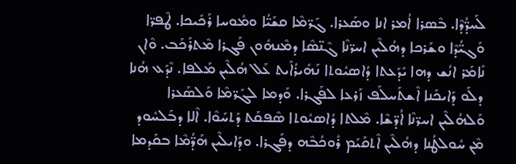ܠܰܚܕ̈ܳܕܶܐ. ܒܶܣܪܐ ܐܳܡܪ ܐܢܐ ܘܣܰܥܪܐ. ܓܰܪ̈ܡܶܐ ܩܫܰܝ̈ܳܐ ܘܡܽܘܚܐ ܪܰܟܺܝܟܐ. ܛܶܦܪ̈ܐ ܘܰܓܝ̈ܳܕܶܐ ܘܫܰܪܟܐ ܕܗܳܠܶܝܢ ܐܚܪ̈ܢܶܐ ܓܶܢ̈ܣܶܐ ܕܡܶܢܗܽܘܢ ܦܰܓܪܐ ܡܶܬܪܰܟܰܒ. ܘܶܐܢ ܢܺܐܡܰܪ ܐܢܳܫ ܕܗܐ ܝܺܕܰܥܬܐ ܕܳܐܣܝܽܘܬܐ ܢܰܗܺܝܪܳܐܺܝܬ ܥܰܠ ܗܳܠܶܝܢ ܡܰܠܦܐ. ܢܶܕܰܥ ܗܳܢܐ ܕܠܰܘ ܕܰܐܝܟܰܢܐ ܐܶܫܬܰܚܠܰܦ ܙܰܪܥܐ ܠܦܰܓܪܐ. ܘܰܕܡܐ ܠܓܰܪ̈ܡܶܐ ܘܰܠܣܰܥܪܐ ܘܰܠܗܳܠܶܝܢ ܐܚܪ̈ܢܶܐ ܐܳܕ̈ܫܶܐ. ܡܶܠܬܐ ܕܳܐܣܝܽܘܬܐ ܣܶܦܩܰܬ ܕܰܬܚܰܘܶܐ. ܐܶܠܐ ܕܒܰܠܚܽܘܕ ܡܶܢ ܚܽܘܠܛܳܢܐ ܕܗܳܠܶܝܢ ܐܶܬܩܰܝܰܡ ܪܽܘܟܳܒܶܗ ܕܦܰܓܪܐ. ܘܕܰܐܝܠܶܝܢ ܗܰܕ̈ܳܡܶܐ ܒܩܰܕܡܐ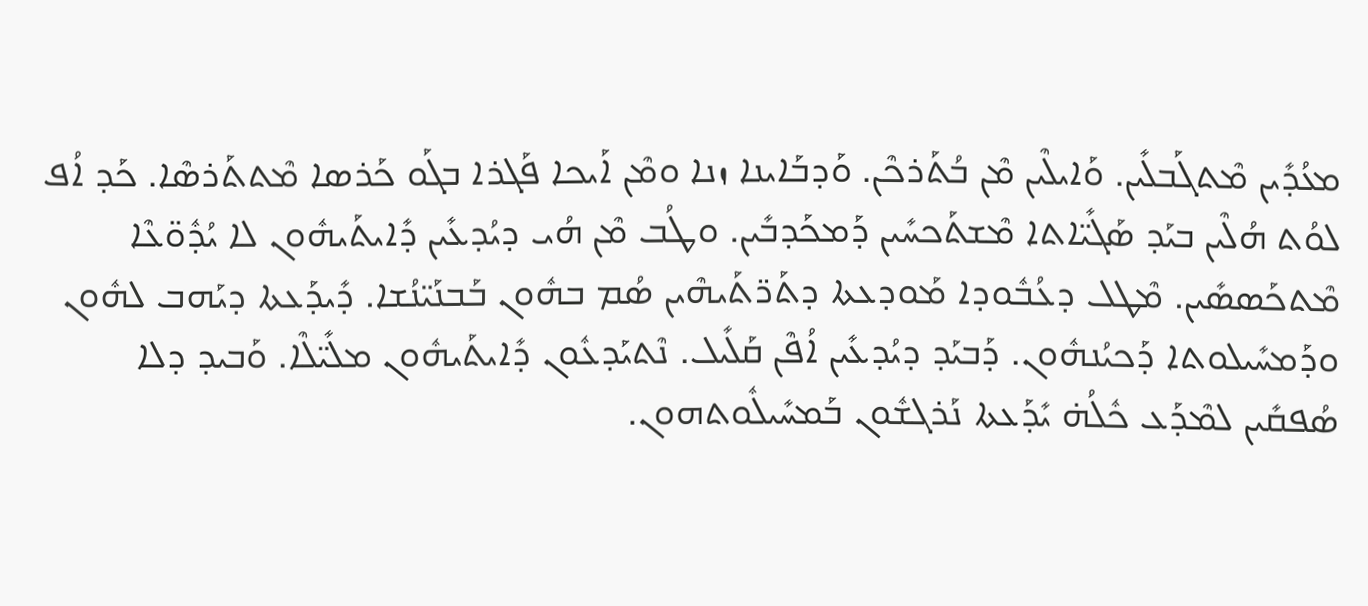ܡܥܳܕܺܝܢ ܡܶܬܓܰܒܠܺܝܢ. ܘܰܐܝܠܶܝܢ ܡܶܢ ܒܳܬܰܪܟܶܢ. ܘܰܕܒܰܐܝܢܐ ܙܢܐ ܘܡܶܢ ܐܰܝܟܐ ܦܰܓܪܐ ܒܓܰܘ ܟܰܪܣܐ ܡܶܬܬܰܪܣܶܐ. ܟܰܕ ܐܳܦ ܠܘܳܬ ܗܳܠܶܝܢ ܒܝܰܕ ܣܰܓܺܝ̈ܐܬܐ ܡܶܫܬܰܟܚܺܝܢ ܕܰܡܟܰܕܒܺܝܢ. ܘܛܳܒ ܡܶܢ ܗܳܝ ܕܝܳܕܥܺܝܢ ܕܺܐܝܬܰܝܗܽܘܢ ܠܐ ܝܳܕܽܘ̈ܥܶܐ ܡܶܬܟܰܣܣܺܝܢ. ܡܶܛܠ ܕܥܳܒܽܘܕܐ ܡܰܘܕܥܬܐ ܕܬܰܪ̈ܬܰܝܗܶܝܢ ܣܳܡ ܒܗܽܘܢ ܒܰܒܢܰܝ̈ܢܳܫܐ. ܕܺܝܕܰܥܬܐ ܕܝܰܗܒ ܠܗܽܘܢ ܘܕܰܡܚܺܝܠܘܬܐ ܕܰܟܝܳܢܗܽܘܢ. ܕܰܒܝܰܕ ܕܝܳܕܥܺܝܢ ܐܳܦܶܢ ܩܰܠܺܝܠ. ܢܶܬܝܰܕܥܽܘܢ ܕܺܐܝܬܰܝܗܽܘܢ ܡܠܺܝ̈ܠܶܐ. ܘܰܒܝܕ ܕܠܐ ܣܳܦܩܺܝܢ ܠܡܶܕܰܥ ܟܽܠܳܗ̇ ܝܺܕܰܥܬܐ ܢܰܪܓܫܽܘܢ ܒܰܡܚܺܝܠܽܘܬܗܘܢ.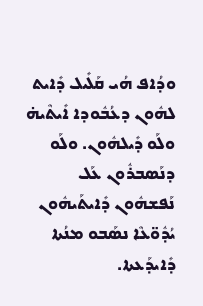ܘܕܳܐܦ ܗܳܝ ܩܰܠܺܝܠ ܕܺܐܝܬ ܠܗܽܘܢ ܕܥܳܒܽܘܕܐ ܐܺܝܬܶܝܗ̇ ܘܠܰܘ ܕܺܝܠܗܽܘܢ. ܘܠܰܘ ܕܢܰܣܒܪܽܘܢ ܥܰܠ ܢܰܦܫܗܽܘܢ ܕܺܐܝܬܰܝܗܽܘܢ ܝܳܕܽܘ̈ܥܶܐ ܢܣܰܒܘ ܡܢܳܬܐ ܕܺܐܝܕܰܥܬܐ.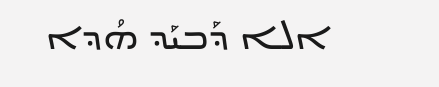ܐܠܐ ܕܰܒܝܰܕ ܗܳܕܐ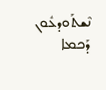ܢܶܫܬܰܘܕܥܽܘܢ ܕܰܟܡܐ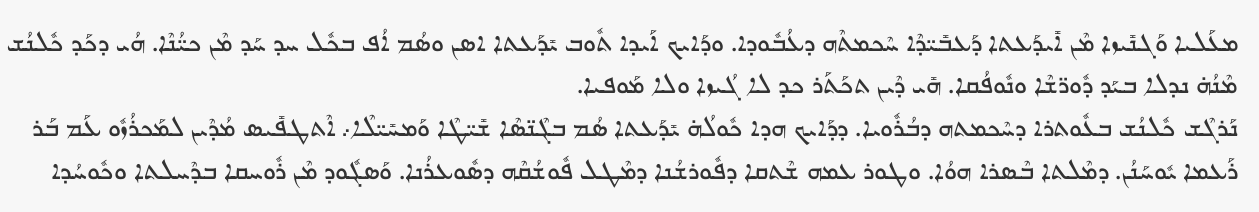ܡܥܰܠܝܐ ܘܰܓܢܺܝܙܐ ܡܶܢ ܐܺܝܕܰܥܬܐ ܕܰܥܒܺܝ̈ܕܶܐ ܚܶܟܡܬܶܗ ܕܥܳܒܽܘܕܐ. ܘܕܰܐܝܟ ܐܰܝܕܐ ܬܽܘܒ ܝܺܕܰܥܬܐ ܐܣܢ ܘܣܳܡ ܐܳܦ ܒܟܽܠ ܚܕ ܚܰܕ ܡܶܢ ܟܝ̈ܳܢܶܐ. ܗܳܝ ܕܟܰܕ ܟܽܠܢܳܫ ܡܶܢܳܗ̇ ܢܕܠܐ ܒܝܰܕ ܕܽܘܪ̈ܫܶܐ ܘܢܽܘܦܳܩܐ. ܗܺܝ ܕܶܝܢ ܬܟܰܬܰܪ ܟܕ ܠܐ ܓܳܝܙܐ ܘܠܐ ܡܰܘܦܝܐ.
ܢܰܪܓܶܫ ܟܽܠܢܳܫ ܒܥܽܘܬܪܐ ܕܚܶܟܡܬܗ ܕܒܳܪܽܘܝܐ. ܕܕܰܐܝܟ ܗܕܐ ܟܽܘܠܳܗ̇ ܝܺܕܰܥܬܐ ܣܳܡ ܒܓܶܢ̈ܣܶܐ ܫܺܝ̈ܛܶܐ ܘܰܡܚܺܝ̈ܠܶܐ܇ ܐܶܬܛܦܺܝܣ ܡܳܕܶܝܢ ܠܡܰܟܪܳܙܽܘ ܥܰܡ ܒܰܪ ܪܰܥܡܐ ܝܽܘܚܰܢܳܢ. ܕܡܶܠܬܐ ܒܶܣܪܐ ܗܘܳܐ. ܘܛܘܪ ܥܡܗ ܫܶܬܩܐ ܕܦܽܘܪܫܳܢܐ ܕܡܶܛܠ ܦܽܘܫܳܩܶܗ ܕܣܽܘܥܪܳܢܐ. ܘܰܣܓܽܘܕ ܡܶܢ ܪܽܘܚܩܐ ܒܕܶܚܠܬܐ ܘܟܽܘܚܳܕܐ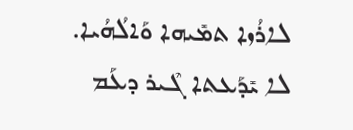ܠܐܪܳܙܐ ܬܡܺܝܗܐ ܘܰܐܠܳܗܳܝܐ. ܠܐ ܝܺܕܰܥܬܐ ܓܶܝܪ ܕܥܰܡ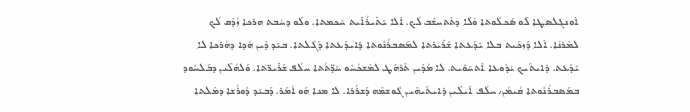ܐܶܘܢܓܠܣܛܐ ܠܰܘ ܣܰܟܠܽܘܬܐ ܘܳܠܶܐ ܕܬܶܬܚܫܶܒ ܠܳܟ. ܐܶܠܐ ܝܰܬܺܝܪܳܐܺܝܬ ܚܶܟܡܬܐ. ܘܠܰܘ ܕܚܳܒܬ ܗܪܟܐ ܙܳܕܶܩ ܠܳܟ ܠܡܶܪܢܳܐ. ܐܶܠܐ ܕܰܙܟܰܝܬ ܒܠܐ ܝܺܕܰܥܬܐ ܫܰܪܺܝܪܬܐ ܠܡܰܣܒܪܳܢܽܘܬܐ ܕܺܐܝܕܰܥܬܐ ܕܰܓܳܠܬܐ. ܒܝܰܕ ܕܶܝܢ ܗܳܕܐ ܕܗܳܪܟܐ ܠܐ ܝܺܕܰܥܬ. ܕܺܐܝܬܰܝܟ ܝܳܕܽܘܥܐ ܐܶܬܚܰܘܺܝܬ. ܠܐ ܡܳܕܶܝܢ ܬܶܪܗܰܛ ܠܡܶܫܟܳܚܽܘ ܚܰܕ̈ܬܳܬܐ ܚܠܳܦ ܫܰܪܺܝܪ̈ܬܐ. ܘܰܠܗܳܠܶܝܢ ܕܒܰܠܚܽܘܕ ܒܡܰܣܒܪܳܢܽܘܬܐ ܩܳܝܡܳܢ܇ ܚܠܳܦ ܐܰܝܠܶܝܢ ܕܺܐܝܬܰܝܗܶܝܢ ܓܽܘܫܡܶܗ ܕܰܫܪܳܪܐ. ܠܐ ܡܢܐ ܗܰܘ ܐܳܡܰܪ. ܕܰܒܝܰܕ ܕܽܘܪܳܫܐ ܕܡܶܠܬܐ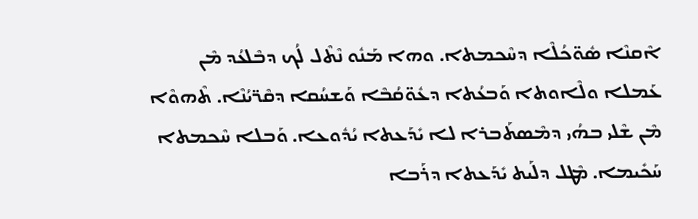ܐܶܩܢܶܐ ܣܽܘ̈ܟܳܠܶܐ ܕܚܶܟܡܬܐ. ܘܗܐ ܡܰܢܽܘ ܢܶܬܶܠ ܠܳܟ ܕܒܶܠܥܳܕ ܡܶܢ ܥܰܡܠܐ ܘܠܶܐܘܬܐ ܘܰܒܥܳܬܐ ܕܥܽܘ̈ܩܳܒܶܐ ܘܰܫܚܳܩܐ ܕܩܶܪ̈ܝܳܢܶܐ. ܬܶܗܘܶܐ ܡܶܢ ܫܶܠܝ ܒܗܳܝ ܕܡܶܣܬܰܒܪܐ ܠܐ ܝܺܕܰܥܬܐ ܝܳܕܽܘܥܐ. ܘܰܒܠܐ ܚܶܟܡܬܐ ܚܰܟܺܝܡܐ. ܡܶܛܠ ܕܠܰܝܬ ܝܺܕܰܥܬܐ ܕܪܰܒܐ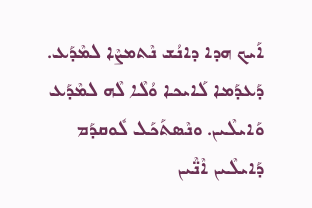ܐܰܝܟ ܗܕܐ ܕܐܢܳܫ ܢܶܬܡܨܶܐ ܠܡܶܕܰܥ. ܕܰܥܕܰܡܐ ܠܰܐܝܟܐ ܘܳܠܶܐ ܠܶܗ ܠܡܶܕܰܥ ܘܰܐܝܠܶܝܢ. ܘܢܶܣܬܰܟܰܠ ܠܽܘܩܕܰܡ ܕܰܐܝܠܶܝܢ ܐܶܢ̈ܶܝܢ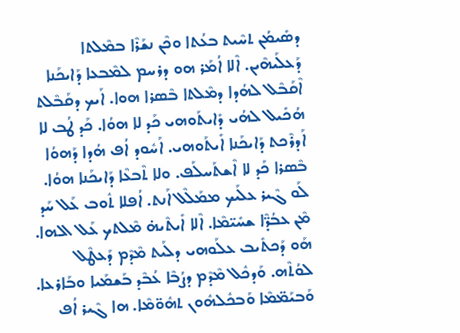ܕܣܺܝܡܳܢ ܬܚܶܝܬ ܒܥܳܬܐ ܘܟܶܢ ܢܫܰܪܶܐ ܒܡܶܠܬܐ ܕܰܥܠܰܝܗܶܝܢ. ܐܶܠܐ ܐܳܡܰܪ ܗܘ ܕܪܚܡ ܠܡܶܒܥܐ ܕܰܐܝܟܰܢܐ ܐܶܩܰܒܶܠ ܠܗܳܕܐ ܕܡܶܠܬܐ ܒܶܣܪܐ ܗܘܐ. ܐܰܝܟ ܕܩܰܒܶܠܬ ܗܳܟܺܝܠ ܠܗܳܝ ܕܺܐܝܬܰܘܗܝ ܟܰܕ ܠܐ ܗܘܳܐ. ܟܰܕ ܛܳܒ ܠܐ ܐܰܕܪܶܟܬ ܕܰܐܝܟܰܢܐ ܐܺܝܬܰܘܗܝ. ܐܰܚܽܘܕ ܐܳܦ ܗܳܕܐ ܕܰܗܘܳܐ ܒܶܣܪܐ ܟܰܕ ܠܐ ܐܶܫܬܰܚܠܰܦ. ܘܠܐ ܬܶܒܥܶܐ ܕܰܐܝܟܰܢܐ ܗܘܳܐ. ܠܰܘ ܓܶܝܪ ܥܠܰܝܟ ܡܡܰܠܶܠ ܐܰܢܬ. ܐܳܦܠܐ ܬܽܘܒ ܥܰܠ ܚܰܕ ܡܶܢ ܥܒܳܕ̈ܶܐ ܫܚܺܝ̈ܡܶܐ. ܐܶܠܐ ܐܺܝܬܶܝܗ̇ ܡܶܠܬܟ ܥܰܠ ܐܠܗܐ. ܗܰܘ ܕܰܟܬܺܝܒ ܥܠܰܘܗܝ ܕܠܰܝܬ ܡܶܕܶܡ ܕܰܥܛܶܠ ܠܘܳܬܶܗ. ܘܰܕܟܽܠ ܡܶܕܶܡ ܕܨܳܒܶܐ ܥܳܒܶܕ ܒܰܫܡܰܝܐ ܘܒܰܐܪܥܐ. ܘܰܒܝܰܡ̈ܡܶܐ ܘܰܒܟܽܠܗܽܘܢ ܬܗܽܘ̈ܡܶܐ. ܗܐ ܓܶܝܪ ܐܳܦ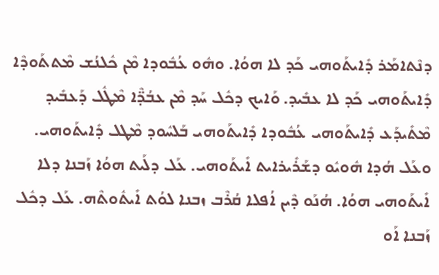ܕܢܶܬܐܡܰܪ ܕܺܐܝܬܰܘܗܝ ܟܰܕ ܠܐ ܗܘܳܐ. ܘܗܽܘ ܥܳܒܽܘܕܐ ܡܶܢ ܟܽܠܢܳܫ ܡܶܬܬܰܘܕܶܐ ܕܺܐܝܬܰܘܗܝ ܟܰܕ ܠܐ ܥܒܺܝܕ. ܘܰܐܝܟ ܕܟܽܠ ܚܰܕ ܡܶܢ ܥܒܳܕ̈ܶܐ ܡܶܛܽܠ ܕܰܥܒܺܝܕ ܡܶܬܺܝܕܰܥ ܕܺܐܝܬܰܘܗܝ ܥܳܒܽܘܕܐ ܕܺܐܝܬܰܘܗܝ ܒܰܠܚܽܘܕ ܡܶܛܠ ܕܺܐܝܬܰܘܗܝ. ܘܥܰܠ ܗܳܕܐ ܗܽܘܝܽܘ ܕܫܰܪܺܝܪܐܝܬ ܐܺܝܬܰܘܗܝ. ܥܰܠ ܕܠܰܝܬ ܗܘܳܐ ܙܰܒܢܐ ܕܠܐ ܐܺܝܬܰܘܗܝ ܗܘܳܐ. ܗܳܢܰܘ ܕܶܝܢ ܐܳܦܠܐ ܩܳܪܶܒ ܙܒܢܐ ܠܘܳܬ ܐܺܝܬܽܘܬܶܗ. ܥܰܠ ܕܟܽܠ ܙܰܒܢܐ ܐܰܘ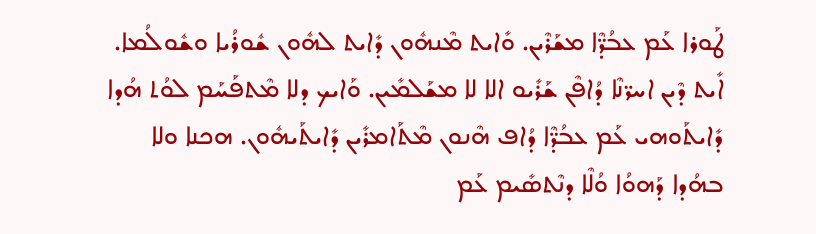ܛܰܘܪܐ ܥܰܡ ܥܒܳܕ̈ܶܐ ܡܫܰܪܶܝܢ. ܘܺܐܝܬ ܡܶܢܗܽܘܢ ܕܺܐܝܬ ܠܗܽܘܢ ܫܽܘܪܳܝܐ ܘܫܽܘܠܳܡܐ. ܐܺܝܬ ܕܶܝܢ ܐܚܪ̈ܢܶܐ ܕܳܐܦܶܢ ܫܰܪܺܝܘ ܐܠܐ ܠܐ ܡܫܰܠܡܺܝܢ. ܘܰܐܝܟ ܕܠܐ ܡܶܬܦܰܚܰܡ ܠܘܳܬ ܗܳܕܐ ܕܺܐܝܬܰܘܗܝ ܥܰܡ ܥܒܳܕ̈ܶܐ ܕܳܐܦ ܗܶܢܘܢ ܡܶܬܰܐܡܪܺܝܢ ܕܺܐܝܬܰܝܗܽܘܢ. ܗܟܢܐ ܘܠܐ ܒܗܳܕܐ ܕܰܗܘܳܐ ܘܳܠܶܐ ܕܢܶܬܣܺܝܡ ܥܰܡ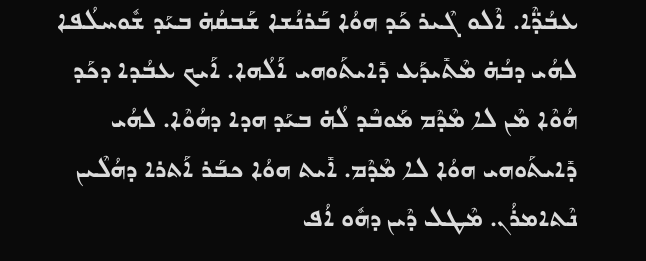ܥܒܳܕ̈ܶܐ. ܐܶܠܘ ܓܶܝܪ ܟܰܕ ܗܘܳܐ ܒܰܪܢܳܫܐ ܫܰܒܩܳܗ̇ ܒܝܰܕ ܫܽܘܚܠܳܦܐ ܠܗܳܝ ܕܒܳܗ̇ ܡܶܬܺܝܕܰܥ ܕܺܐܝܬܰܘܗܝ ܐܰܠܳܗܐ. ܐܰܝܟ ܥܒܳܕܐ ܕܟܰܕ ܗܳܘܶܐ ܡܶܢ ܠܐ ܡܶܕܶܡ ܡܰܘܒܶܕ ܠܳܗ̇ ܒܝܰܕ ܗܕܐ ܕܗܳܘܶܐ. ܠܗܳܝ ܕܺܐܝܬܰܘܗܝ ܗܘܳܐ ܠܐ ܡܶܕܶܡ. ܐܺܝܬ ܗܘܳܐ ܟܒܰܪ ܐܰܬܪܐ ܕܗܳܠܶܝܢ ܢܶܬܐܡܪܳܢ. ܡܶܛܠ ܕܶܝܢ ܕܗܽܘ ܐܳܦ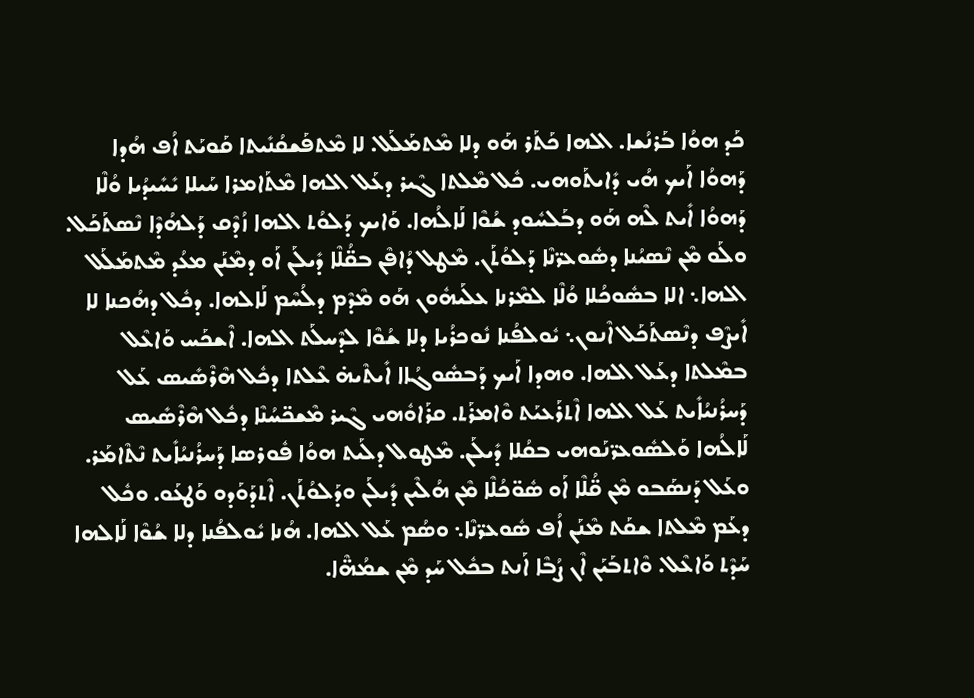ܟܰܕ ܗܘܳܐ ܒܰܪܢܳܫܐ. ܐܠܗܐ ܟܰܬܰܪ ܗܰܘ ܕܠܐ ܡܶܬܡܰܠܰܠ. ܠܐ ܡܶܬܦܰܫܩܳܢܺܝܬܐ ܩܰܘܝܰܬ ܐܳܦ ܗܳܕܐ ܕܰܗܘܳܐ ܐܰܝܟ ܗܳܝ ܕܺܐܝܬܰܘܗܝ. ܟܽܠ ܡܶܠܬܐ ܓܶܝܪ ܕܥܰܠ ܐܠܗܐ ܡܶܬܰܐܡܪܐ ܚܰܝܠܐ ܝܺܚܺܝܕܳܝܐ ܘܳܠܶܐ ܕܰܗܘܳܐ ܐܺܝܬ ܠܶܗ ܗܰܘ ܕܒܰܠܚܽܘܕ ܫܳܘܶܐ ܠܰܐܠܳܗܐ. ܘܰܐܝܟ ܕܰܠܘܳܬ ܐܠܗܐ ܙܳܕܶܩ ܕܰܠܗܳܕܶܐ ܢܶܣܬܰܟܰܠ. ܘܠܰܘ ܡܶܢ ܢܶܣܝܳܢܐ ܕܣܽܘܥܪ̈ܢܶܐ ܕܰܠܘܳܬܰܢ. ܡܶܛܠ ܕܳܐܦܶܢ ܒܩ̈ܳܠܶܐ ܕܺܝܠܰܢ ܐܰܘ ܕܡܶܢܰܢ ܡܥܳܕ ܡܶܬܡܰܠܰܠ ܐܠܗܐ܆ ܐܠܐ ܒܣܽܘܟܳܠܐ ܘܳܠܶܐ ܠܡܶܪܢܐ ܥܠܰܝܗܽܘܢ ܗܰܘ ܡܶܕܶܡ ܕܠܳܚܶܡ ܠܰܐܠܗܐ. ܕܟܽܠ ܕܗܳܟܢܐ ܠܐ ܐܺܝܨܶܦ ܕܢܶܣܬܰܟܰܠ ܐܶܢܘܢ܆ ܝܽܘܠܦܳܢܐ ܢܽܘܟܪܳܝܐ ܕܠܐ ܫܳܘܶܐ ܠܕܶܚܠܰܬ ܐܠܗܐ. ܐܶܫܟܰܚ ܘܰܐܥܶܠ ܒܡܶܠܬܐ ܕܥܰܠ ܐܠܗܐ. ܘܗܕܐ ܐܰܝܟ ܕܰܒܣܽܘܓܳܐܐ ܐܺܝܬܶܝܗ̇ ܥܶܠܬܐ ܕܟܽܠ ܗܶܪܶܣܺܝܣ ܥܰܠ ܕܰܚܪܳܢܝܳܐܺܝܬ ܥܰܠ ܐܠܗܐ ܐܶܬܪܰܥܝܰܬ ܘܶܐܡܪܰܬ. ܩܪܰܐܘܽܗܝ ܓܶܝܪ ܡܶܫܟ̈ܚܳܢܶܐ ܕܟܽܠ ܗܶܪܶܣܺܝܣ ܠܰܐܠܳܗܐ ܘܰܠܣܽܘܥܪ̈ܢܰܘܗܝ ܒܩܳܠܐ ܕܺܝܠܰܢ. ܡܶܛܘܠ ܕܠܰܝܬ ܗܘܳܐ ܦܽܘܪܣܐ ܕܰܚܪܳܢܝܳܐܺܝܬ ܢܶܬܶܐܡܰܪ. ܘܥܰܠ ܕܰܢܣܰܒܘ ܡܶܢ ܩ̈ܳܠܶܐ ܐܰܘ ܣܽܘ̈ܟܳܠܶܐ ܡܶܢ ܗܳܠܶܝܢ ܕܺܝܠܰܢ ܘܕܰܠܘܳܬܰܢ. ܐܶܬܕܰܘܰܕܘ ܘܰܛܥܰܘ. ܘܟܽܠ ܕܥܰܡ ܡܶܠܬܐ ܫܩܰܬ ܡܶܢܰܢ ܐܳܦ ܣܽܘܥܪ̈ܢܶܐ܆ ܘܣܳܡ ܥܰܠ ܐܠܗܐ. ܗܳܢܐ ܝܽܘܠܦܳܢܐ ܕܠܐ ܫܳܘܶܐ ܠܰܐܠܗܐ ܚܰܕܶܬ ܘܰܐܥܶܠ. ܘܶܐܬܒܰܝܰܢ ܐܶܢ ܨܳܒܶܐ ܐܰܢܬ ܒܟܽܠ ܚܰܕ ܡܶܢ ܫܡܳܗ̈ܶܐ.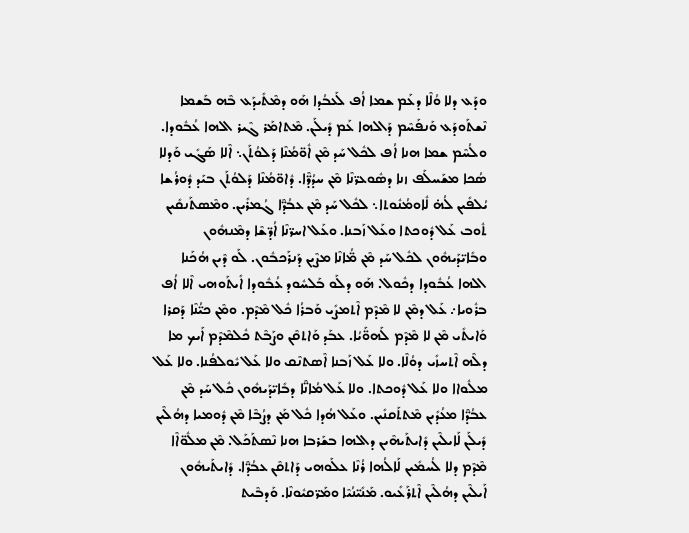ܘܕܰܥ ܕܠܐ ܘܳܠܶܐ ܕܥܰܡ ܫܡܐ ܐܳܦ ܠܰܥܒܳܕܐ ܗܰܘ ܕܡܶܬܺܝܕܰܥ ܒܶܗ ܒܰܫܡܐ ܢܶܫܬܰܘܕܰܥ ܘܰܢܦܰܚܶܡ ܕܰܐܠܗܐ ܥܰܡ ܕܺܝܠܰܢ. ܡܶܬܐܡܰܪ ܓܶܝܪ ܐܠܗܐ ܥܳܒܽܘܕܐ. ܘܠܳܚܶܡ ܫܡܐ ܗܢܐ ܐܳܦ ܠܟܽܠ ܚܰܕ ܡܶܢ ܐܽܘ̈ܡܳܢܶܐ ܕܰܠܘܳܬܰܢ܆ ܐܶܠܐ ܣܰܓܺܝ ܘܰܕܠܐ ܣܳܟܐ ܡܫܰܚܠܰܦ ܙܢܐ ܕܣܽܘܥܪ̈ܢܶܐ ܡܶܢ ܚܕܳܕ̈ܶܐ. ܕܽܐܘ̈ܡܳܢܶܐ ܕܰܠܘܳܬܰܢ ܒܝܰܕ ܕܽܘܪܳܫܐ ܝܳܠܦܺܝܢ ܠܳܗ̇ ܠܽܐܘܡܳܢܽܘܬܐ܆ ܠܟܽܠ ܚܰܕ ܡܶܢ ܥܒܳܕ̈ܶܐ ܓܳܡܪܺܝܢ. ܘܡܶܣܬܰܢܩܺܝܢ ܬܽܘܒ ܥܰܠ ܕܽܘܟܬܐ ܘܥܰܠ ܙܰܒܢܐ. ܘܥܰܠ ܐܚܪ̈ܢܶܐ ܐܳܕ̈ܫܶܐ ܕܡܶܢܗܽܘܢ ܘܒܺܐܝ̈ܕܰܝܗܽܘܢ ܠܟܽܠ ܚܰܕ ܡܶܢ ܡ̈ܳܐܢܶܐ ܡܨܶܝܢ ܕܰܢܪܰܟܒܽܘܢ. ܠܰܘ ܕܶܝܢ ܗܳܟܰܢܐ ܐܠܗܐ ܥܳܒܽܘܕܐ ܕܟܽܘܠ. ܗܰܘ ܕܠܰܘ ܒܰܠܚܽܘܕ ܥܳܒܽܘܕܐ ܐܺܝܬܰܘܗܝ ܐܶܠܐ ܐܳܦ ܒܪܽܘܝܐ܇ ܥܰܠ ܕܡܶܢ ܠܐ ܡܶܕܶܡ ܐܶܬܡܨܺܝ ܘܰܒܪܳܐ ܟܽܠ ܡܶܕܶܡ. ܘܡܶܢ ܟܝ̈ܳܢܶܐ ܕܰܩܪܐ ܘܰܐܝܬܺܝ ܡܶܢ ܠܐ ܡܶܕܶܡ ܠܰܗܘ̈ܰܝܳܐ. ܥܒܰܕ ܘܰܐܬܩܶܢ ܘܨܰܒܶܬ ܟܽܠܡܶܕܶܡ ܐܰܝܟ ܡܐ ܕܠܶܗ ܐܶܬܚܙܺܝ ܕܘܳܠܶܐ. ܘܠܐ ܥܰܠ ܙܰܒܢܐ ܐܶܣܬܢܶܩ ܘܠܐ ܥܰܠ ܝܽܘܠܦܳܢܐ. ܘܠܐ ܥܰܠ ܡܠܽܘܐܐ ܘܠܐ ܥܰܠ ܕܽܘܟܬܐ. ܘܠܐ ܥܰܠ ܡܳܐܢ̈ܶܐ ܕܒܺܐܝ̈ܕܰܝܗܽܘܢ ܟܽܠ ܚܰܕ ܡܶܢ ܥܒܳܕ̈ܶܐ ܡܥܳܕܺܝܢ ܡܶܬܬܰܩܢܺܝܢ. ܘܥܰܠ ܗܳܕܐ ܟܽܠ ܡܰܢ ܕܨܳܒܶܐ ܡܶܢ ܕܽܘܡܝܐ ܕܗܳܠܶܝܢ ܕܺܝܠܰܢ ܠܰܐܝܠܶܝܢ ܕܺܐܝܬܰܝܗܶܝܢ ܕܐܠܗܐ ܒܫܰܪܒܐ ܗܢܐ ܢܶܣܬܰܟܰܠ. ܡܶܢ ܡܠܽܘ̈ܐܶܐ ܡܶܕܶܡ ܕܠܐ ܠܳܚܡܺܝܢ ܠܰܐܠܳܗܐ ܪܳܢܶܐ ܥܠܰܘܗܝ ܕܰܐܬܩܶܢ ܥܒܳܕ̈ܶܐ. ܕܺܐܝܬܰܝܗܽܘܢ ܐܰܝܠܶܝܢ ܕܗܳܠܶܝܢ ܐܶܬܪܰܥܺܝܘ. ܡܰܢܺܝ̈ܢܳܝܶܐ ܘܡܰܪ̈ܩܝܽܘܢܶܐ. ܘܰܕܒܶܝܬ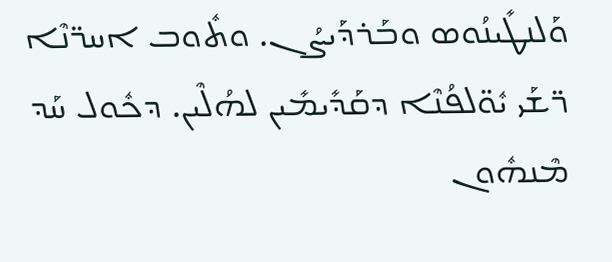ܘܰܠܢܛܺܝܢܳܘܣ ܘܒܰܪܕܰܝܨܳܢ. ܘܬܽܘܒ ܐܚܪ̈ܢܶܐ ܪ̈ܫܰܝ ܝܽܘ̈ܠܦܳܢܶܐ ܕܩܰܕܺܝܡܺܝܢ ܠܗܳܠܶܝܢ. ܕܟܽܘܠ ܚܰܕ ܡܶܢܗܽܘܢ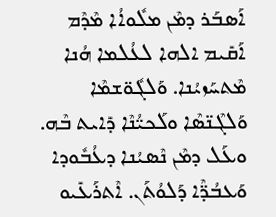ܐܰܣܒܰܪ ܕܡܶܢ ܡܠܽܘܐܳܐ ܡܶܕܶܡ ܐܰܩܺܝܡ ܐܠܗܐ ܠܥܳܠܡܐ ܗܳܢܐ ܡܶܬܚܰܙܝܳܢܐ. ܘܰܠܓܽܘ̈ܫܡܶܐ ܘܰܠܓܶܢ̈ܣܶܐ ܘܠܰܟܝ̈ܳܢܶܐ ܕܺܐܝܬ ܒܶܗ. ܘܥܰܠ ܕܡܶܢ ܢܶܣܝܳܢܐ ܕܥܳܒܽܘܕܐ ܘܰܥܒܳܕ̈ܶܐ ܕܰܠܘܳܬܰܢ. ܐܶܬܪܰܥܺܝܘ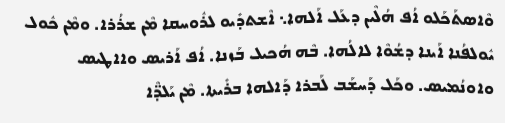ܘܶܐܣܬܰܟܰܠܘ ܐܳܦ ܗܳܠܶܝܢ ܕܥܰܠ ܐܰܠܗܐ܆ ܐܶܫܬܕܺܝܘ ܠܪܽܘܚܩܐ ܡܶܢ ܫܪܳܪܐ. ܘܡܶܢ ܟܽܘܠ ܝܽܘܠܦܳܢܐ ܐܰܝܢܐ ܕܫܳܘܶܐ ܠܐܠܳܗܐ. ܒܶܗ ܗܳܟܝܠ ܒܰܙܢܐ. ܐܳܦ ܐܰܪܝܣ ܘܐܐܛܝܣ ܘܐܘܢܳܡܝܣ. ܘܟܰܠ ܕܰܚܫܰܒ ܠܰܒܪܐ ܕܰܐܠܗܐ ܒܪܺܝܬܐ. ܡܶܢ ܝܰܠܕ̈ܶܐ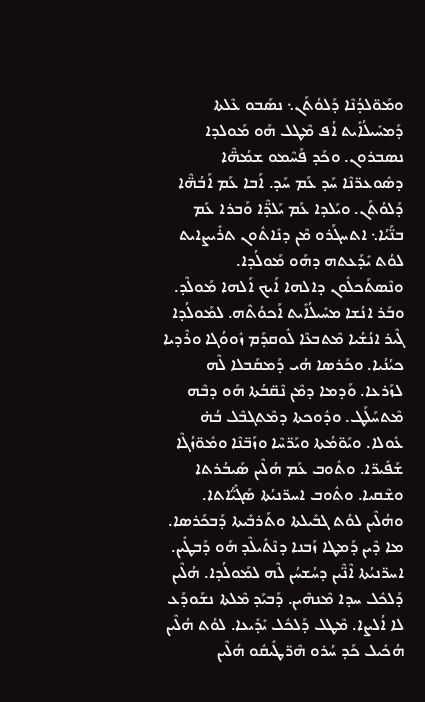ܘܡܰܘ̈ܠܕܳܢܶܐ ܕܰܠܘܳܬܰܢ܆ ܢܣܰܒܘ ܥܶܠܬܐ ܕܰܡܚܺܝܠܳܐܺܝܬ ܐܳܦ ܡܶܛܠ ܗܰܘ ܡܰܘܠܕܐ ܢܣܒܪܘܢ. ܘܟܰܕ ܦܰܚܶܡܘ ܫܡܳܗ̈ܶܐ ܕܣܽܘܥܪ̈ܢܶܐ ܚܰܕ ܥܰܡ ܚܰܕ. ܐܰܒܐ ܥܰܡ ܐܰܒܳܗ̈ܶܐ ܕܰܠܘܳܬܰܢ. ܘܝܰܠܕܐ ܥܰܡ ܝܰܠܕ̈ܶܐ ܘܰܒܪܐ ܥܰܡ ܒܢ̈ܰܝܳܐ܆ ܐܬܚܓܰܪܘ ܡܶܢ ܕܢܺܐܬܽܘܢ ܬܪܺܝܨܐܝܬ ܠܘܳܬ ܝܺܕܰܥܬܗ ܕܗܰܘ ܡܰܘܠܳܕܐ. ܘܢܶܣܬܰܟܠܽܘܢ ܕܐܠܗܐ ܐܰܝܟ ܐܰܠܗܐ ܡܰܘܠܶܕ. ܘܒܰܪ ܐܢܳܫܐ ܡܚܺܝܠܳܐܺܝܬ ܐܰܟܘܳܬܶܗ. ܠܡܰܘܠܳܕܐ ܓܶܝܪ ܐܢܳܫܳܝܐ ܡܶܬܒܥܶܐ ܠܽܘܩܕܰܡ ܙܽܘܘܳܓܐ ܘܪܶܕܝܐ ܟܝܳܢܳܝܐ. ܘܟܰܪܣܐ ܗܳܝ ܕܰܡܩܰܒܠܐ ܠܶܗ ܠܙܰܪܥܐ. ܘܰܕܡܐ ܕܡܶܢ ܢܶܩ̈ܒܳܬܐ ܗܰܘ ܕܒܶܗ ܡܶܬܚܰܠܰܛ. ܘܕܽܘܟܬܐ ܕܡܶܬܓܒܶܠ ܒܳܗ̇ ܥܽܘܠܐ. ܘܝܰܘ̈ܡܳܬܐ ܘܝܰܪ̈ܚܶܐ ܘܙܰܒ̈ܢܶܐ ܘܡܽܘ̈ܙܳܓܶܐ ܫܰܦܺܝܪ̈ܐ. ܘܬܽܘܒ ܥܰܡ ܗܳܠܶܝܢ ܣܰܝܒܳܪܬܐ ܘܫܶܩܝܐ. ܘܬܽܘܒ ܐܚܪ̈ܢܝܳܬܐ ܣܰܓܺܝ̈ܳܐܬܐ. ܘܗܳܠܶܝܢ ܠܘܳܬ ܓܒܺܝܠܬܐ ܘܬܰܪܒܺܝܬܐ ܕܰܒܟܰܪܣܐ. ܡܐ ܕܶܝܢ ܕܰܡܛܐ ܙܰܒܢܐ ܕܢܶܬܺܝܠܶܕ ܗܰܘ ܕܰܒܛܺܝܢ. ܐܚܪ̈ܢܝܳܬܐ ܐܶܢ̈ܶܝܢ ܕܚܳܫܚܳܢ ܠܶܗ ܠܡܰܘܠܳܕܐ. ܗܳܠܶܝܢ ܕܰܠܟܽܠ ܚܕܐ ܡܶܢܗܶܝܢ. ܕܰܒܝܰܕ ܡܶܠܬܐ ܢܫܰܘܕܰܥ ܠܐ ܐܳܠܨܐ. ܡܶܛܠ ܕܰܠܟܽܠ ܝܺܕܺܝܥܐ. ܠܘܳܬ ܗܳܠܶܝܢ ܗܳܟܺܝܠ ܟܰܕ ܚܳܪܘ ܗܶܪ̈ܛܺܝܩܽܘ ܗܳܠܶܝܢ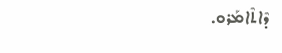ܕܶܐܬܶܐܡܰܪܘ.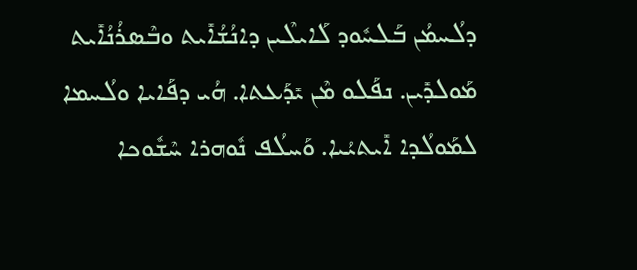ܕܠܳܚܡܳܢ ܒܰܠܚܽܘܕ ܠܰܐܝܠܶܝܢ ܕܐܢܳܫܳܐܺܝܬ ܘܒܶܣܪܳܢܳܐܺܝܬ ܡܰܘܠܕܺܝܢ. ܢܦܰܠܘ ܡܶܢ ܝܺܕܰܥܬܐ. ܗܳܝ ܕܦܰܐܝܐ ܘܠܳܚܡܐ ܠܡܰܘܠܳܕܐ ܐܺܝܬܝܳܝܐ. ܘܰܚܠܳܦ ܢܽܘܗܪܐ ܚܶܫܽܘܟܐ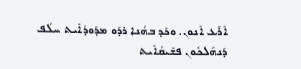ܐܶܪܰܥ ܐܶܢܘܢ. ܘܟܰܕ ܒܗܳܢܐ ܪܕܰܘ ܡܕܰܘܕܳܐܺܝܬ ܚܠܳܦ ܕܰܢܗܰܠܟܽܘܢ ܦܫܺܝܩܳܐܺܝܬ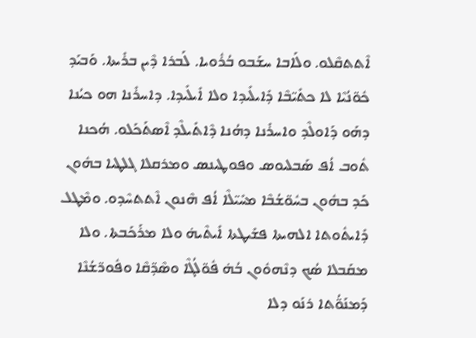ܐܶܬܬܩܶܠܘ. ܘܠܰܐܒܐ ܚܫܰܒܘ ܒܳܪܽܘܝܐ. ܠܰܒܪܐ ܕܶܝܢ ܒܪܺܝܬܐ. ܘܰܒܝܰܕ ܟܽܘ̈ܢܳܝܶܐ ܠܐ ܟܬܺܝ̈ܒܶܐ ܕܺܐܝܠܺܝܕܐ ܘܠܐ ܐܺܝܠܺܝܕܐ. ܕܐܚܪܺܢܐ ܗܘ ܟܝܳܢܐ ܕܗܰܘ ܕܰܐܘܠܶܕ ܘܐܚܪܺܢܐ ܕܗܳܢܐ ܕܶܐܬܺܝܠܶܕ ܐܶܣܬܰܟܰܠܘ. ܗܳܟܢܐ ܬܽܘܒ ܐܳܦ ܣܰܒܠܝܘܣ ܘܦܘܛܝܢܣ ܘܡܪܩܠܐ ܓܠܛܝܐ ܒܗܽܘܢ ܟܰܕ ܒܗܽܘܢ ܒܚܽܘ̈ܫܳܒܶܐ ܡܚܺܝ̈ܠܶܐ ܐܳܦ ܗܶܢܘܢ ܐܶܬܬܚܶܕܘ. ܘܡܶܛܠ ܕܺܐܝܬܽܘܬܐ ܐܠܗܝܬܐ ܦܫܺܝܛܬܐ ܐܺܝܬܶܝܗ̇ ܘܠܐ ܡܪܰܟܰܒܬܐ. ܘܠܐ ܡܩܰܒܠܐ ܣܳܟ ܕܢܶܗܘܽܘܢ ܒܳܗ̇ ܦܽܘ̈ܠܳܓܶܐ ܘܣܶܕ̈ܩܶܐ ܘܦܽܘܪ̈ܫܳܢܶܐ ܕܰܡܢܰܘ̈ܳܬܐ ܪܢܰܘ ܕܠܐ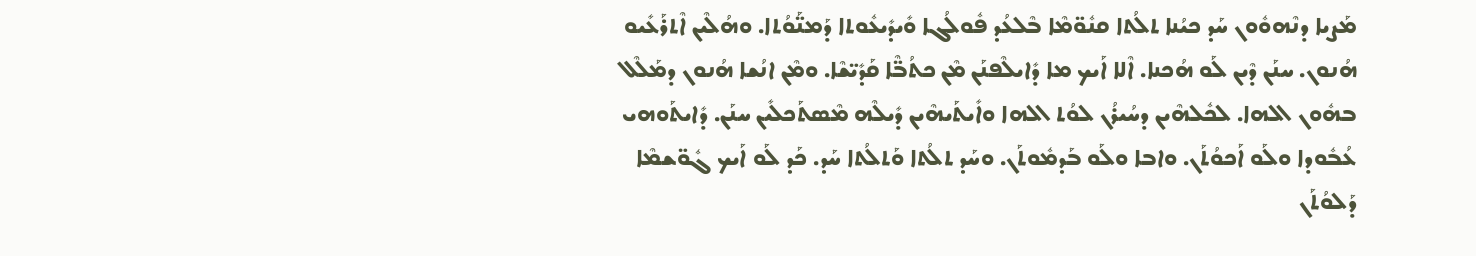ܡܰܨܝܐ ܕܢܶܗܘܽܘܢ ܚܰܕ ܟܝܳܢܐ ܬܠܳܬܐ ܩܢܽܘ̈ܡܶܐ ܒܶܠܥܳܕ ܦܽܘܠܳܓܐ ܘܺܝܕܺܝܥܽܘܬܐ ܕܰܡܢ̈ܰܘܳܬܐ. ܘܗܳܠܶܝܢ ܐܶܬܪܰܥܺܝܘ ܗܳܢܘܢ. ܚܢܰܢ ܕܶܝܢ ܠܰܘ ܗܳܟܢܐ. ܐܶܠܐ ܐܰܝܟ ܡܐ ܕܺܐܝܠܶܦܢܰܢ ܡܶܢ ܟܬܳܒ̈ܶܐ ܩܰܕܺܝ̈ܫܶܐ. ܘܡܶܢ ܐܢܳܫܐ ܗܳܢܘܢ ܕܡܰܠܶܠ ܒܗܽܘܢ ܐܠܗܐ. ܠܟܽܠܗܶܝܢ ܕܚܳܝܪܳܢ ܠܘܳܬ ܐܠܗܐ ܘܐܺܝܬܰܝܗܶܝܢ ܕܺܝܠܶܗ ܡܶܣܬܰܟܠܺܝܢ ܚܢܰܢ. ܕܺܐܝܬܰܘܗܝ ܥܳܒܽܘܕܐ ܘܠܰܘ ܐܰܟܘܳܬܰܢ. ܘܐܒܐ ܘܠܰܘ ܒܰܕܡܽܘܬܰܢ. ܘܚܰܕ ܬܠܳܬܐ ܘܰܬܠܳܬܐ ܚܰܕ. ܟܰܕ ܠܰܘ ܐܰܝܟ ܓܽܘ̈ܫܡܶܐ ܕܰܠܘܳܬܰܢ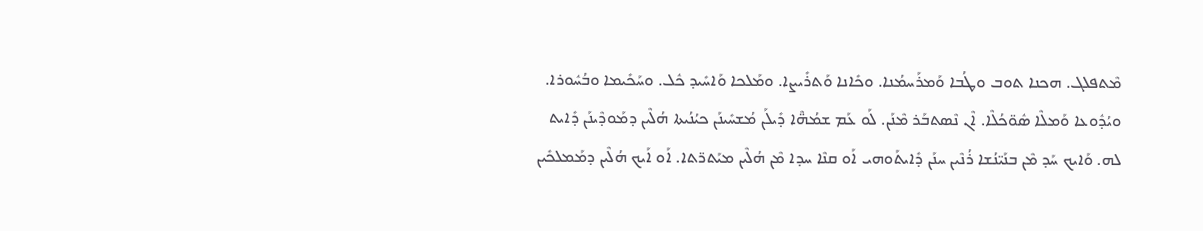ܡܶܬܦܠܓ. ܗܟܢܐ ܬܘܒ ܘܛܳܒܐ ܘܰܡܪܰܚܡܳܢܐ. ܘܟܺܐܢܐ ܘܰܬܪܺܝܨܐ. ܘܡܰܠܟܐ ܘܰܐܚܺܝܕ ܟܽܠ. ܘܚܰܟܺܝܡܐ ܘܒܳܚܽܘܪܐ. ܘܝܳܕܽܘܥܐ ܘܰܡܠܶܐ ܣܽܘ̈ܟܳܠܶܐ. ܐܶܢ ܢܶܣܬܒܰܪ ܡܶܢܰܢ. ܠܰܘ ܥܰܡ ܫܡܳܗ̈ܶܐ ܕܺܝܠܰܢ ܡܳܫܚܺܝܢܰܢ ܟܝܳܢܳܝܬܐ ܗܳܠܶܝܢ ܕܡܰܘܕܶܝܢܰܢ ܕܺܐܝܬ ܠܗ. ܘܰܐܝܟ ܚܰܕ ܡܶܢ ܒܢܰܝ̈ܢܳܫܐ ܪܳܢܶܝܢ ܚܢܰܢ ܕܺܐܝܬܰܘܗܝ ܐܰܘ ܩܢܶܐ ܚܕܐ ܡܶܢ ܗܳܠܶܝܢ ܡܝܰܬܪ̈ܬܐ. ܐܰܘ ܐܰܝܟ ܗܳܠܶܝܢ ܕܡܰܡܠܟܺܝܢ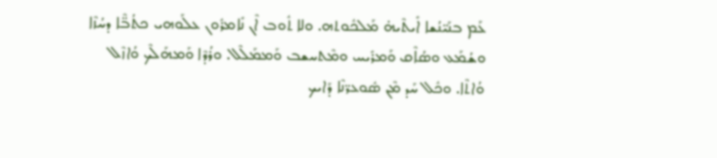ܥܰܡ ܒܢܰܝ̈ܢܳܫܐ ܐܺܝܬܶܝܗ̇ ܡܰܠܟܽܘܬܗ. ܘܠܐ ܬܽܘܒ ܐܶܢ ܢܺܐܡܪܽܘܢ ܥܠܰܘܗܝ ܟܬܳܒ̈ܶܐ ܕܚܳܙܶܐ ܘܫܳܡܰܥ ܘܣܳܐܶܩ ܘܰܡܪܺܝܚ ܘܡܶܬܚܫܒ ܘܰܡܡܰܠܶܠ. ܘܪܳܕܶܐ ܘܰܡܗܰܠܶܟ ܘܳܐܙܶܠ ܘܳܐܬܶܐ. ܘܟܽܠ ܚܰܕ ܡܶܢ ܣܽܘܥܪ̈ܢܶܐ ܕܰܐܝܟ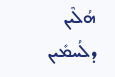ܗܳܠܶܝܢ ܕܠܳܚܡܺܝܢ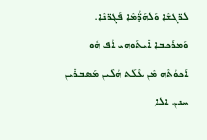ܠܪ̈ܓܫܶܐ ܘܰܠܗܰܕ̈ܳܡܶܐ ܦܰܓܪ̈ܢܶܐ. ܘܰܡܪܰܟܒܐ ܐܺܝܬܰܘܗܝ ܐܳܦ ܗܽܘ ܐܰܟܘܳܬܶܗ ܡܶܢ ܥܶܠܰܬ ܗܳܠܶܝܢ ܡܰܣܒܪܺܝܢ ܚܢܢ. ܐܠܐ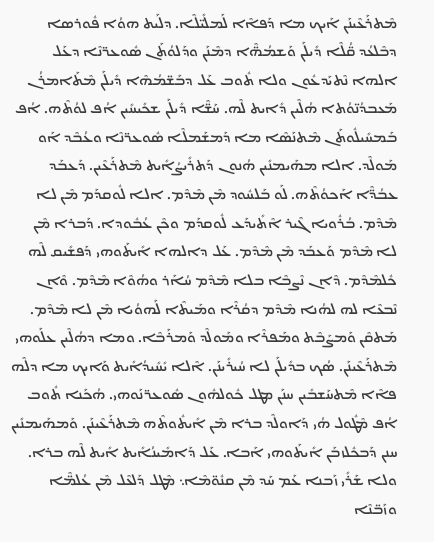ܡܶܬܪܰܥܶܝܢܰܢ ܐܰܝܟ ܡܐ ܕܰܦܐܶܐ ܠܰܡܠܺܝ̈ܠܶܐ. ܕܠܰܝܬ ܗܘܳܐ ܦܽܘܪܣܐ ܕܒܶܠܥܳܕ ܩ̈ܳܠܶܐ ܕܺܝܠܰܢ ܘܰܫܡܳܗ̈ܶܐ ܕܡܶܢܰܢ ܘܕܰܠܘܳܬܰܢ ܣܽܘܥܪ̈ܢܶܐ ܕܥܰܠ ܐܠܗܐ ܢܶܬܝܰܕܥܽܘܢ ܘܠܐ ܬܽܘܒ ܥܰܠ ܕܒܰܫ̈ܡܳܗܶܐ ܕܺܝܠܰܢ ܡܶܬܰܐܡܪܳܢ ܡܰܥܒܕܳܢ̈ܘܳܬܐ ܗܳܠܶܝܢ ܕܺܐܝܬ ܠܶܗ. ܚܰܫ̈ܶܐ ܕܺܝܠܰܢ ܫܟܺܝܚܺܝܢ ܐܳܦ ܠܘܳܬܶܗ. ܐܳܦ ܒܰܡܚܺܝܠܽܘܬܰܢ ܡܶܬܢܰܣܶܐ ܡܐ ܕܰܡܫܰܡܠܶܐ ܣܽܘܥܪ̈ܢܶܐ ܘܥܳܒܶܕ ܐܰܘ ܡܰܘܠܶܕ. ܐܠܐ ܡܗܰܝܡܢܺܝܢ ܗܳܢܘܢ ܕܰܬܪܺܝܨܳܐܺܝܬ ܡܶܬܪܰܥܶܝܢ. ܕܰܥܒܰܕ ܥܒܳܕ̈ܶܐ ܐܰܟܘܳܬܶܗ. ܠܰܘ ܒܰܠܚܽܘܕ ܡܶܢ ܡܶܕܶܡ. ܐܠܐ ܠܽܘܩܕܰܡ ܡܶܢ ܠܐ ܡܶܕܶܡ. ܒܳܪܽܘܝܐ ܓܶܝܪ ܐܶܬܺܝܕܰܥ ܠܽܘܩܕܰܡ ܘܟܶܢ ܥܳܒܽܘܕܐ. ܕܰܒܪܐ ܡܶܢ ܠܐ ܡܶܕܶܡ ܘܰܥܒܰܕ ܡܶܢ ܡܶܕܶܡ. ܥܰܠ ܕܐܠܗܐ ܐܺܝܬܰܘܗܝ ܕܰܦܫܺܝܩ ܠܶܗ ܟܽܠܡܶܕܶܡ. ܕܶܐܢ ܢܶܨܒܶܐ ܒܠܐ ܡܶܕܶܡ ܚܳܐܰܪ ܘܗܳܘܶܐ ܡܶܕܶܡ. ܘܶܐܢ ܢܶܒܥܶܐ ܠܗ ܠܗܳܢܐ ܡܶܕܶܡ ܕܩܳܪܶܐ ܘܡܰܝܬܶܐ ܠܰܗܘܳܝܐ ܡܶܢ ܠܐ ܡܶܕܶܡ. ܡܰܬܩܶܢ ܘܰܡܨܰܒܶܬ ܘܡܰܦܪܶܐ ܘܡܰܘܠܶܕ ܘܰܡܪܰܒܶܐ. ܘܡܐ ܕܗܳܠܶܝܢ ܥܠܰܘܗܝ ܡܶܬܪܰܥܶܝܢܰܢ. ܣܳܟ ܒܕܺܝܠܰܢ ܠܐ ܚܳܝܪܺܝܢܰܢ. ܐܶܠܐ ܝܺܚܺܝܕܳܐܺܝܬ ܘܰܐܝܟ ܡܐ ܕܠܶܗ ܦܐܶܐ ܡܶܬܚܰܫܒܺܝܢ ܚܢܰܢ ܡܛܠ ܟܽܘܠܗܽܘܢ ܣܽܘܥܪ̈ܢܰܘܗܝ. ܗܳܟܰܢܐ ܬܽܘܒ ܐܳܦ ܡܶܛܽܘܠ ܗܳܝ ܕܰܐܘܠܶܕ ܒܪܐ ܡܶܢ ܐܺܝܬܽܘܬܶܗ ܡܶܬܪܰܥܶܝܢܰܢ. ܘܰܡܗܰܝܡܢܺܝܢ ܚܢܢ ܕܰܒܟܽܠܙܒܰܢ ܐܺܝܬܰܘܗܝ ܐܰܒܐ. ܥܰܠ ܕܰܐܡܺܝܢܳܐܺܝܬ ܐܺܝܬ ܠܶܗ ܒܪܐ. ܘܠܐ ܫܰܪܺܝ ܙܰܒܢܐ ܥܰܡ ܚܰܕ ܡܶܢ ܩܢܽܘ̈ܡܶܐ܆ ܡܶܛܠ ܕܰܠܥܶܠ ܡܶܢ ܥܳܠܡ̈ܶܐ ܘܙܰܒ̈ܢܶܐ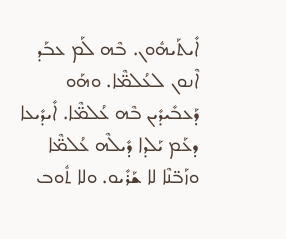ܐܺܝܬܰܝܗܽܘܢ. ܒܶܗ ܠܰܡ ܥܒܰܕ ܐܶܢܘܢ ܠܥܳܠܡ̈ܶܐ. ܘܗܰܘ ܕܰܥܒܺܝܕܺܝܢ ܒܶܗ ܥܳܠܡ̈ܶܐ. ܐܺܝܕܺܝܥܐ ܕܥܰܡ ܝܰܠܕܐ ܕܺܝܠܶܗ ܥܳܠܡ̈ܶܐ ܘܙܰܒ̈ܢܶܐ ܠܐ ܫܰܪܺܝܘ. ܘܠܐ ܬܽܘܒ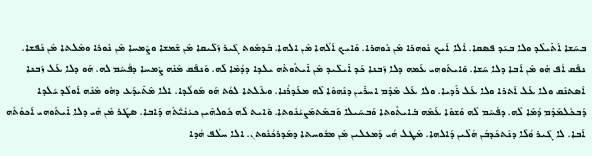ܒܚܰܫܐ ܐܶܬܺܝܠܶܕ ܘܠܐ ܒܝܰܕ ܦܣܩܐ. ܐܶܠܐ ܐܰܝܟ ܢܽܘܗܪܐ ܡܶܢ ܢܽܘܗܪܐ. ܘܰܐܝܟ ܐܰܠܳܗܐ ܡܶܢ ܐܠܗܐ. ܒܰܕܡܽܘܬ ܓܶܝܪ ܙܰܠܺܝܩܐ ܡܶܢ ܫܶܡܫܐ ܘܨܶܡܚܐ ܡܶܢ ܢܽܘܪܐ ܘܡܶܠܬܐ ܡܶܢ ܢܰܦܫܐ. ܢܦܰܩ ܐܳܦ ܗܽܘ ܡܶܢ ܐܰܒܐ ܕܠܐ ܚܰܫܐ. ܘܺܐܝܬܰܘܗܝ ܥܰܡܗ ܕܠܐ ܙܰܒܢܐ ܟܰܕ ܐܺܝܠܺܝܕ ܡܶܢ ܐܺܝܬܽܘܬܶܗ ܝܠܕܐ ܕܕܳܡܶܐ ܠܶܗ. ܘܰܢܦܰܩ ܡܶܢܶܗ ܨܶܡܚܐ ܕܦܳܚܶܡ ܠܗ. ܗܰܘ ܕܠܐ ܥܰܠ ܙܰܒܢܐ ܐܶܣܬܢܶܩ ܘܠܐ ܥܰܠ ܐܰܬܪܐ ܘܠܐ ܥܰܠ ܪܶܕܝܐ. ܘܠܐ ܥܰܠ ܡܶܕܶܡ ܐܚܪܺܝܢ ܕܢܶܗܘܶܐ ܠܶܗ ܡܥܰܕܪܳܢܐ. ܘܥܶܠܬܐ ܠܘܳܬ ܗܰܘ ܡܰܘܠܳܕܐ. ܐܠܐ ܡܶܬܺܝܕܰܥ ܕܗܽܘ ܡܶܢܶܗ ܐܰܘܠܶܕ ܝܰܠܕܐ ܕܰܒܟܽܠܡܶܕܶܡ ܕܳܡܶܐ ܠܶܗ. ܕܦܳܚܶܡ ܠܶܗ ܘܰܫܘܶܐ ܥܰܡܶܗ ܒܺܐܝܬܽܘܬܐ ܘܰܒܚܰܝܠܐ ܘܰܒܡܶܬܡܰܨܝܳܢܽܘܬܐ. ܘܺܐܝܬ ܠܶܗ ܟܽܘܠܗܶܝܢ ܟܝܳܢܳܝ̈ܳܬܶܗ ܕܰܐܒܐ. ܣܛܰܪ ܡܶܢ ܗܳܝ ܕܠܐ ܐܺܝܬܰܘܗܝ ܐܰܟܘܳܬܶܗ ܐܰܒܐ. ܠܐ ܓܶܝܪ ܘܳܠܶܐ ܕܢܶܬܟܰܕܒܳܢ ܗܳܠܶܝܢ ܕܰܐܠܗܐ. ܡܶܛܠ ܗܳܝ ܕܰܡܥܠܝܢ ܡܶܢ ܡܫܽܘܚܬܐ ܕܡܰܕܪܟܳܢܽܘܬܢ. ܐܠܐ ܚܠܳܦ ܗܳܕܐ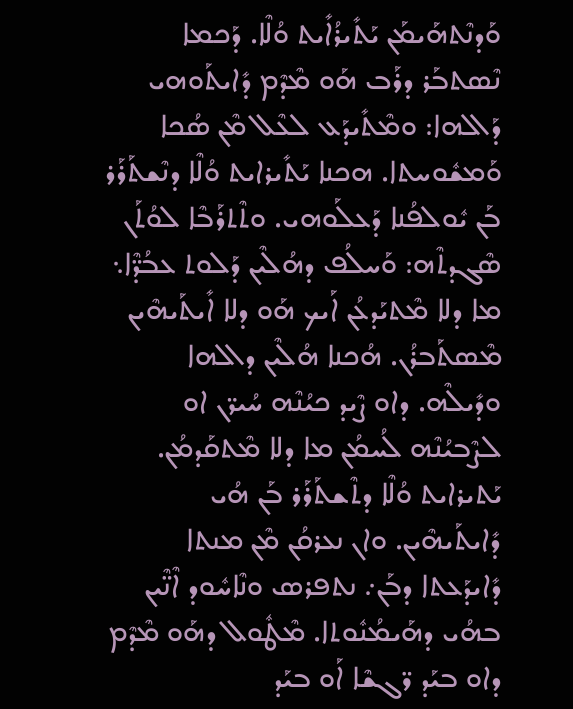ܘܰܕܢܶܬܗܰܝܡܰܢ ܝܰܬܺܝܪܳܐܺܝܬ ܘܳܠܶܐ. ܕܰܟܡܐ ܢܶܣܬܒܰܪ ܕܪܰܒ ܗܰܘ ܡܶܕܶܡ ܕܺܐܝܬܰܘܗܝ ܕܰܐܠܗܐ: ܘܡܶܬܺܝܕܰܥ ܠܥܶܠ ܡܶܢ ܣܳܟܐ ܘܰܡܫܽܘܚܬܐ. ܗܟܢܐ ܝܰܬܺܝܪܐܝܬ ܘܳܠܶܐ ܕܢܶܫܬܰܪܰܪ ܒܰܢ ܝܽܘܠܦܳܢܐ ܕܰܥܠܰܘܗܝ. ܘܬܶܬܪܰܒܶܐ ܠܘܳܬܰܢ ܣܶܓܕܬܶܗ: ܘܰܚܠܳܦ ܕܗܳܠܶܝܢ ܕܰܠܘܬ ܥܒܳܕ̈ܶܐ܆ ܡܐ ܕܠܐ ܡܶܬܝܰܕܥܳܢ ܐܰܝܟ ܗܰܘ ܕܠܐ ܐܺܝܬܰܝܗܶܝܢ ܡܶܣܬܰܒܪܳܢ. ܗܳܟܢܐ ܗܳܠܶܝܢ ܕܐܠܗܐ ܘܕܺܝܠܶܗ. ܕܐܘ ܨܶܝܕ ܟܝܳܢܶܗ ܚܳܝܪ̈ܢ ܐܘ ܠܨܶܒܝܳܢܶܗ ܠܳܚܡܳܢ ܡܐ ܕܠܐ ܡܶܬܩܰܕܡܳܢ. ܝܰܬܝܪܐܝܬ ܘܳܠܶܐ ܕܬܶܫܬܰܪܰܪ ܒܰܢ ܗܳܝ ܕܺܐܝܬܰܝܗܶܝܢ. ܘܐܢ ܢܥܪܩܳܢ ܡܶܢ ܡܢܬܐ ܕܺܐܝܕܰܥܬܐ ܕܒܰܢ܇ ܢܬܦܪܣ ܘܢܶܐܚܽܘܕ ܐܶܢ̈ܶܝܢ ܒܗܳܝ ܕܗܰܝܡܳܢܽܘܬܐ. ܡܶܛܽܘܠ ܕܗܰܘ ܡܶܕܶܡ ܕܐܘ ܒܝܰܕ ܪ̈ܓܫܶܐ ܐܰܘ ܒܝܰܕ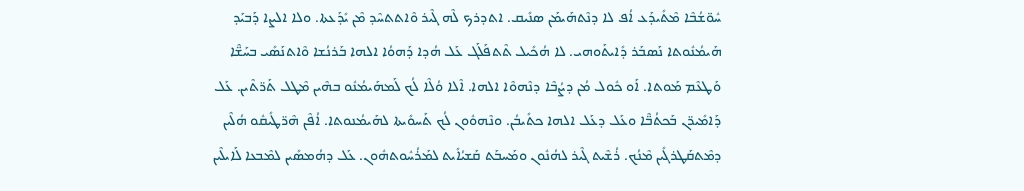ܚܽܘ̈ܫܳܒܶܐ ܡܶܬܺܝܕܰܥ ܐܳܦ ܠܐ ܕܢܶܬܗܰܝܡܰܢ ܣܢܺܝܩ. ܐܬܕܪܟ ܠܶܗ ܓܶܝܪ ܘܶܐܬܬܚܶܕ ܡܶܢ ܝܺܕܰܥܬܐ. ܘܠܐ ܐܠܨܐ ܕܰܒܝܰܕ ܗܰܝܡܳܢܽܘܬܐ ܢܰܣܒܰܪ ܕܺܐܝܬܰܘܗܝ. ܠܐ ܗܳܟܺܝܠ ܬܶܬܦܰܠܰܓ ܥܰܠ ܗܳܕܐ ܕܰܗܘܳܐ ܐܠܗܐ ܒܰܪܢܳܫܐ ܘܶܐܬܢܰܣܺܝ ܒܚܰܫ̈ܶܐ ܘܰܛܥܶܡ ܡܰܘܬܐ. ܐܰܘ ܟܽܘܠ ܡܳܢ ܕܨܳܒܶܐ ܕܢܶܗܘܶܐ ܐܠܗܐ. ܐܶܠܐ ܘܳܠܶܐ ܠܳܟ ܠܰܡܗܰܝܡܳܢܽܘ ܒܗܶܝܢ ܡܶܛܠ ܬܰܪ̈ܬܶܝܢ. ܥܰܠ ܕܰܐܡܺܝܪ̈ܢ ܒܰܟܬܳܒ̈ܶܐ ܘܥܰܠ ܕܥܰܠ ܐܠܗܐ ܟܬܺܝܒܳܢ. ܘܢܶܗܘܽܘܢ ܠܳܟ ܬܰܚܘܺܝܬܐ ܠܗܰܝܡܳܢܘܬܐ. ܐܳܦܶܢ ܗܶܪ̈ܛܺܝܩܽܘ ܗܳܠܶܝܢ ܕܡܶܬܩܰܛܪܓܺܝܢ ܡܶܢܳܟ. ܪܳܫܶܝܬ ܓܶܝܪ ܠܗܳܢܽܘܢ ܘܡܰܚܒܰܬ ܩܰܫܝܳܐܺܝܬ ܠܡܰܪܳܚܽܘܬܗܽܘܢ. ܥܰܠ ܕܗܳܡܣܺܝܢ ܠܡܶܒܥܐ ܠܰܐܝܠܶܝܢ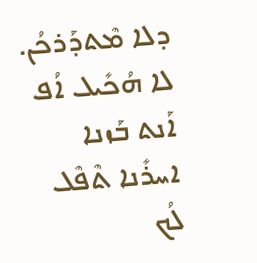ܕܠܐ ܡܶܬܕܰܪܟܳܢ. ܠܐ ܗܳܟܺܝܠ ܐܳܦ ܐܰܢܬ ܒܰܙܢܐ ܐܚܪܺܢܐ ܬܶܦܶܠ ܠܳܟ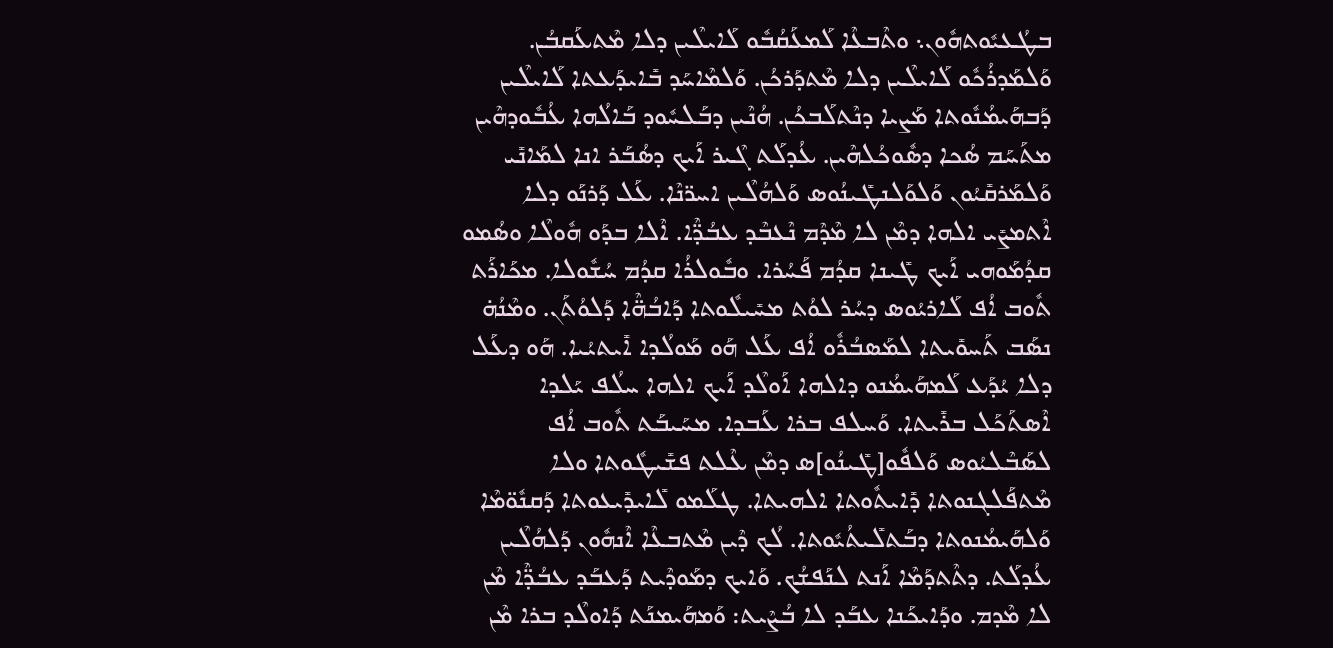ܒܛܳܥܝܽܘܬܗܽܘܢ܆ ܘܬܶܒܥܶܐ ܠܰܡܥܰܩܳܒܽܘ ܠܰܐܝܠܶܝܢ ܕܠܐ ܡܶܬܥܰܩܒܳܢ. ܘܰܠܡܰܕܪܳܟܽܘ ܠܰܐܝܠܶܝܢ ܕܠܐ ܡܶܬܕܰܪܟܳܢ. ܘܰܠܡܶܐܚܰܕ ܒܺܐܝܕܰܥܬܐ ܠܰܐܝܠܶܝܢ ܕܰܒܗܰܝܡܳܢܽܘܬܐ ܡܰܨܝܐ ܕܢܶܬܠܰܒܟܳܢ. ܗܳܢܶܝܢ ܕܒܰܠܚܽܘܕ ܒܰܐܠܳܗܐ ܥܳܒܽܘܕܗܶܝܢ ܡܬܰܚܰܡ ܣܳܟܐ ܕܣܽܘܟܳܠܗܶܝܢ. ܥܳܕܠܰܬ ܓܶܝܪ ܐܰܝܟ ܕܣܳܒܰܪ ܐܢܐ ܠܡܰܐܢܺܝ ܘܰܠܡܰܪܩܺܝܳܘܢ ܘܰܠܘܰܠܢܛܺܝܢܳܘܣ ܘܰܠܗܳܠܶܝܢ ܐܚܪ̈ܢܶܐ. ܥܰܠ ܕܰܪܢܰܘ ܕܠܐ ܐܶܬܡܨܺܝ ܐܠܗܐ ܕܡܶܢ ܠܐ ܡܶܕܶܡ ܢܶܥܒܶܕ ܥܒܳܕ̈ܶܐ. ܐܶܠܐ ܒܕܰܘ ܗܽܘܠܶܐ ܘܣܳܡܘ ܩܕܳܡܰܘܗܝ ܐܰܝܟ ܛܺܝܢܐ ܩܕܳܡ ܦܰܚܳܪܐ. ܘܒܽܘܠܪܳܐ ܩܕܳܡ ܚܳܫܽܘܠܐ. ܡܟܰܐܪܰܬ ܬܽܘܒ ܐܳܦ ܠܰܐܪܝܳܘܣ ܕܚܳܪ ܠܘܳܬ ܡܚܺܝܠܽܘܬܐ ܕܰܐܒܳܗ̈ܶܐ ܕܰܠܘܳܬܰܢ. ܘܡܶܢܳܗ̇ ܢܣܰܒ ܬܰܚܘܺܝܬܐ ܠܡܰܣܒܳܪܽܘ ܐܳܦ ܥܰܠ ܗܰܘ ܡܰܘܠܳܕܐ ܐܺܝܬܝܳܝܐ. ܗܰܘ ܕܥܰܠ ܕܠܐ ܝܳܕܰܥ ܠܰܡܗܰܝܡܳܢܘ ܕܐܠܗܐ ܐܰܘܠܶܕ ܐܰܝܟ ܐܠܗܐ ܚܠܳܦ ܝܰܠܕܐ ܐܶܣܬܰܟܰܠ ܒܪܺܝܬܐ. ܘܰܚܠܦ ܒܪܐ ܥܰܒܕܐ. ܡܚܰܝܒܰܬ ܬܽܘܒ ܐܳܦ ܠܣܰܒܶܠܝܳܘܣ ܘܰܠܦܽܘ[ܛܺܝܢܳܘ]ܣ ܕܡܶܢ ܥܶܠܬ ܦܫܺܝܛܽܘܬܐ ܘܠܐ ܡܶܬܦܰܠܓܢܘܬܐ ܕܺܐܝܬܽܘܬܐ ܐܠܗܝܬܐ. ܛܠܰܡܘ ܠܺܐܝܕܺܝܥܘܬܐ ܕܰܩܢܽܘ̈ܡܶܐ ܘܰܠܗܰܝܡܳܢܘܬܐ ܕܒܰܬܠܺܝܬܳܝܽܘܬܐ. ܠܳܟ ܕܶܝܢ ܡܶܬܒܥܶܐ ܐܶܢܗܽܘܢ ܕܰܠܗܳܠܶܝܢ ܥܳܕܠܰܬ. ܕܬܶܬܕܰܡܶܐ ܐܰܢܬ ܠܢܰܦܫܳܟ. ܘܰܐܝܟ ܕܡܰܘܕܶܝܬ ܕܰܥܒܰܕ ܥܒܳܕ̈ܶܐ ܡܶܢ ܠܐ ܡܶܕܡ. ܘܕܰܐܝܟܰܢܐ ܥܒܰܕ ܠܐ ܒܳܨܶܝܬ: ܘܰܡܗܰܝܡܢܰܬ ܕܰܐܘܠܶܕ ܒܪܐ ܡܶܢ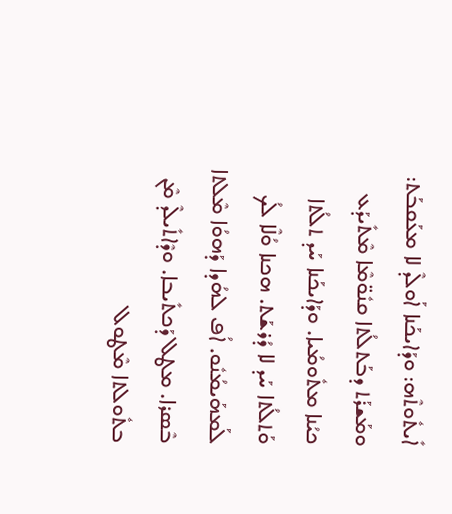ܐܺܝܬܽܘܬܶܗ: ܘܕܰܐܝܟܰܢܐ ܐܰܘܠܶܕ ܠܐ ܡܥܰܩܒܰܬ: ܘܡܰܫܪܰܬ ܕܒܰܬܠܳܬܐ ܩܢܽܘ̈ܡܶܐ ܡܶܬܺܝܕܰܥ ܟܝܳܢܐ ܡܬܽܘܡܳܝܐ. ܘܕܰܐܝܟܰܢܐ ܚܰܕ ܬܠܳܬܐ ܘܰܬܠܳܬܐ ܚܰܕ ܠܐ ܕܳܪܫܰܬ. ܗܟܢܐ ܘܳܠܶܐ ܠܳܟ ܠܰܡܗܰܝܡܳܢܽܘ. ܐܳܦ ܠܗܳܕܐ ܕܰܗܘܳܐ ܡܶܠܬܐ ܒܶܣܪܐ. ܡܛܠ ܕܰܟܬܺܝܒܐ. ܘܕܶܐܬܺܝܠܶܕ ܡܶܢ ܒܬܽܘܠܬܐ ܡܶܛܘܠ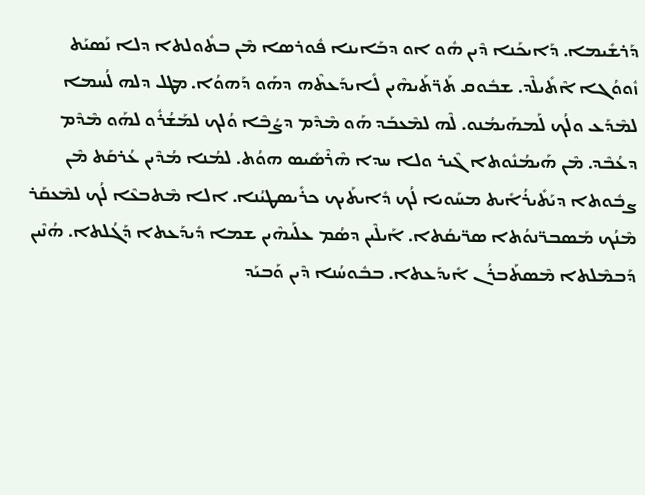ܕܰܪܫܺܝܡܐ. ܕܰܐܝܟܰܢܐ ܕܶܝܢ ܗܽܘ ܐܘ ܕܒܰܐܝܢܐ ܦܽܘܪܣܐ ܡܶܢ ܒܬܽܘܠܬܐ ܕܠܐ ܢܰܣܝܰܬ ܙܽܘܘܳܓܐ ܐܶܬܺܝܠܶܕ. ܫܒܽܘܩ ܬܰܪ̈ܬܰܝܗܶܝܢ ܠܺܐܝܕܰܥܬܶܗ ܕܗܰܘ ܕܰܗܘܳܐ. ܡܛܠ ܕܠܗ ܠܳܚܡܐ ܠܡܶܕܰܥ ܘܠܳܟ ܠܰܡܗܰܝܡܳܢܘ. ܠܶܗ ܠܡܶܥܒܰܕ ܗܰܘ ܡܶܕܶܡ ܕܨܳܒܶܐ ܘܳܠܟ ܠܡܰܫܳܪܽܘ ܠܗܰܘ ܡܶܕܶܡ ܕܥܳܒܶܕ. ܡܶܢ ܗܰܝܡܳܢܽܘܬܐ ܓܶܝܪ ܘܠܐ ܚܕܐ ܗܶܪܶܣܺܝܣ ܗܘܳܬ. ܠܡܳܢܐ ܡܳܕܶܝܢ ܥܳܪܩܰܬ ܡܶܢ ܨܒܽܘܬܐ ܕܝܰܬܺܝܪܳܐܺܝܬ ܡܚܰܘܝܐ ܠܳܟ ܕܺܐܝܬܰܝܟ ܟܪܺܝܣܛܝܳܢܐ. ܐܠܐ ܡܶܬܒܥܶܐ ܠܳܟ ܠܡܶܥܩܰܪ ܡܶܢܳܟ ܡܰܣܒܪ̈ܢܘܳܬܐ ܣܪ̈ܝܩܳܬܐ. ܐܰܝܠܶܝܢ ܕܣܳܡ ܥܠܰܝܗܶܝܢ ܫܡܐ ܕܺܝܕܰܥܬܐ ܕܰܓܳܠܬܐ. ܗܳܢܶܝܢ ܕܰܒܡܶܠܬܐ ܡܶܣܬܰܒܪܳܢ ܐܺܝܕܰܥܬܐ. ܒܒܽܘܚܳܢܐ ܕܶܝܢ ܘܰܒܝܰܕ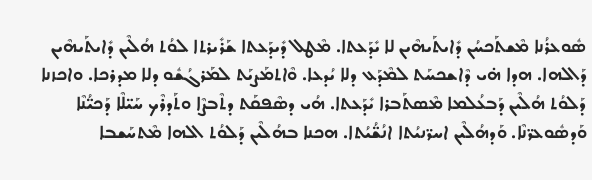ܣܽܘܥܪܳܢܐ ܡܶܫܬܰܟܚܳܢ ܕܺܐܝܬܰܝܗܶܝܢ ܠܐ ܝܺܕܰܥܬܐ. ܡܶܛܠ ܕܺܝܕܰܥܬܐ ܫܰܪܺܝܪܬܐ ܠܘܳܬ ܗܳܠܶܝܢ ܕܺܐܝܬܰܝܗܶܝܢ ܕܰܐܠܗܐ. ܗܕܐ ܗ̇ܝ ܕܶܐܫܟܚܰܬ ܠܡܶܕܰܥ ܕܠܐ ܝܳܕܥܐ. ܘܶܐܬܡܰܨܝܰܬ ܠܡܰܪܓܳܫܽܘ ܕܠܐ ܡܕܪܟܐ. ܘܐܟܙܢܐ ܕܰܠܘܳܬ ܗܳܠܶܝܢ ܕܰܒܥܳܠܡܐ ܡܶܣܬܰܒܪܐ ܝܺܕܰܥܬܐ. ܗܳܝ ܕܣܶܦܩܰܬ ܕܬܶܒܨܶܐ ܘܬܰܕܪܶܟ ܚܰܝ̈ܠܶܐ ܕܰܟܝ̈ܳܢܶܐ ܘܰܕܣܽܘܥܪ̈ܢܶܐ. ܘܰܕܗܳܠܶܝܢ ܐܚܪ̈ܢܝܳܬܐ ܐܢܳܫ̈ܳܝܳܬܐ. ܗܟܢܐ ܒܗܳܠܶܝܢ ܕܰܠܘܳܬ ܐܠܗܐ ܡܶܬܚܰܫܒܐ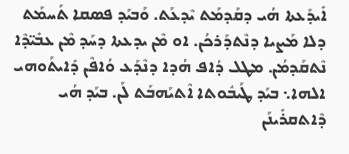ܐܺܝܕܰܥܬܐ ܗܳܝ ܕܩܰܕܡܰܬ ܝܶܕܥܰܬ. ܘܰܒܝܰܕ ܦܣܩܐ ܬܰܚܡܰܬ ܕܠܐ ܡܰܨܝܐ ܕܢܶܬܕܰܪܟܳܢ. ܐܘ ܡܶܢ ܝܕܥܬܐ ܕܚܰܕ ܡܶܢ ܥܒܺܝ̈ܕܶܐ ܢܶܬܩܰܕܡܳܢ. ܡܛܠ ܕܳܐܦ ܗܳܕܐ ܕܢܶܕܰܥ ܘܳܐܦܶܢ ܕܺܐܝܬܰܘܗܝ ܐܠܗܐ܆ ܒܝܰܕ ܛܰܝܒܽܘܬܐ ܐܶܬܝܰܗܒܰܬ ܠܰܢ. ܒܝܰܕ ܗܳܝ ܕܶܐܬܩܪܺܝܢܰܢ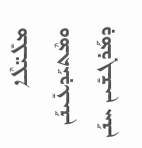ܡܠܺܝ̈ܠܶܐ ܘܡܶܬܝܰܕܥܺܝܢܰܢ ܕܡܰܪܓܫܺܝܢ ܚܢܰܢ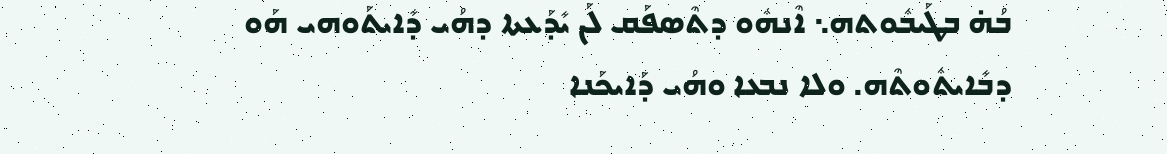ܒܳܗ̇ ܒܛܰܝܒܽܘܬܗ܆ ܐܶܢܗܽܘ ܕܬܶܣܦܰܩ ܠܰܢ ܝܺܕܰܥܬܐ ܕܗܳܝ ܕܺܐܝܬܰܘܗܝ ܗܰܘ ܕܒܺܐܝܬܽܘܬܶܗ. ܘܠܐ ܢܒܥܐ ܘܗܳܝ ܕܰܐܝܟܰܢܐ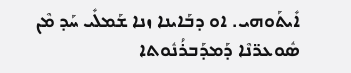ܐܺܝܬܰܘܗܝ. ܐܘ ܕܒܰܐܝܢܐ ܙܢܐ ܫܰܡܠܺܝ ܚܰܕ ܡܶܢ ܣܽܘܥܪ̈ܢܶܐ ܕܰܡܕܰܒܪܳܢܽܘܬܐ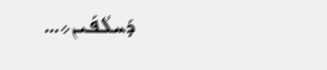ܕܰܚܠܳܦܰܝܢ܀…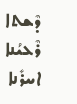ܕܶܫܬܐ ܪܶܥܝܳܢܐ ܐܚܪܺܢܐ